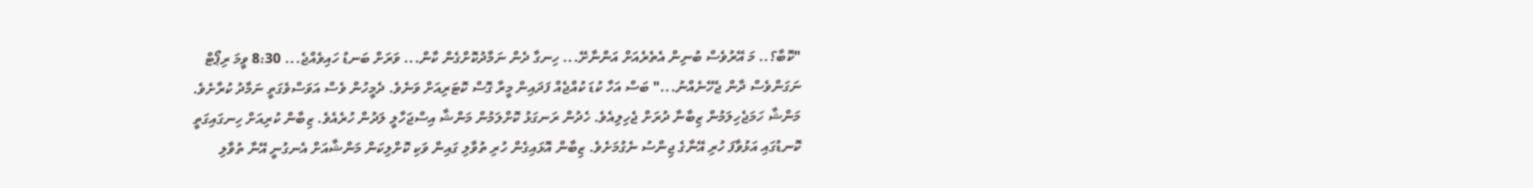"ކޮބާ؟.. މަ އޭރުވެސް ބުނިން އެތެރެއަށް އަންނާށޭ... ހިނގާ ދެން ނަމާދުކޮށްގެން ކާން... ވަރަށް ބަނޑު ހައިވެއްޖެ... 8:30 ވީމަ ރިޕޯޓް ނަގަންވެސް ދާން ޖެހޭނެއްނު..." ބަސް އަހާ ކުޑަ ކުއްޖެއް ފަދައިން މީރާ ގޮސް ކޮޓަރިއަށް ވަނެވެ. ދެމީހުން ވެސް އަވަސްވެގަތީ ނަމާދު ކުރާށެވެ.
މަންޝާ ހަމަޖެހިލަމުން ޒިބާނާ ދުރަށް ޖެހިލިއެވެ. ހެދުން ރަނގަޅު ކޮށްލަމުން މަންޝާ އިސްޖަހާލީ ލަދުން ހުރެއެވެ. ޒިބާން ކުރިއަށް ހިނގައިގަތީ ކޮނޑުގައި އަޅުވާފަ ހުރި އޭނާގެ ޖިންސު ނެގުމަށެވެ. ޒިބާން އޮޅައިގެން ހުރި ތުވާލި ގައިން ވަކި ކޮށްލިކަން މަންޝާއަށް އެނގުނީ އޭނާ ތުވާލި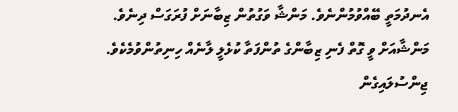އެނދުމަތީ ބޭއްވުމުންނެވެ. މަންޝާ ވަގުތުން ޒިބާނަށް ފުރަގަސް ދިނެވެ. މަންޝާއަށް ވީ ގޮތް ފެނި ޒިބާންގެ ތުންފަތާ ކުޅެލީ ލާނެއް ހިނިތުންވުމެކެވެ.
ޖިންސުލައިގެން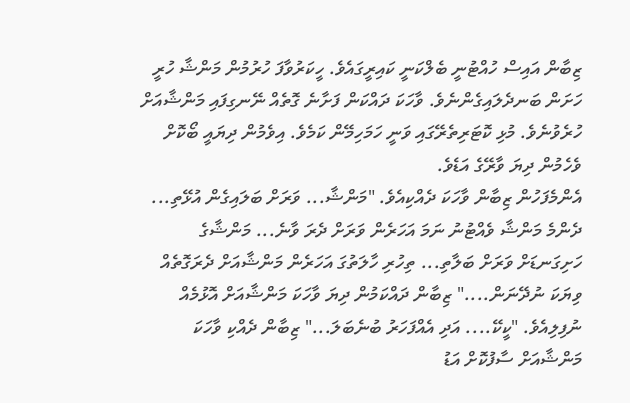ޒިބާން އައިސް ހުއްޓުނީ ބެލްކަނީ ކައިރީގައެވެ. ހީކަރުވާފަ ހުރުމުން މަންޝާ ހުރީ ހަށަން ބަނދެލައިގެންނެވެ. ވާހަކަ ދައްކަން ފަށާނެ ގޮތެއް ނޭނގިފައި މަންޝާއަށް ހުރެވުނެވެ. މުޅި ކޮޓަރިތެރޭގައި ވަނީ ހަމަހިމޭން ކަމެވެ. އިވެމުން ދިޔައީ ބޯކޮށް ވެހެމުން ދިޔަ ވާރޭގެ އަޑެވެ.
އެންމެފަހުން ޒިބާން ވާހަކަ ދެއްކިއެވެ. "މަންޝާ... ވަރަށް ބަލައިގެން އުޅޭތި... ދެންމެ މަންޝާ ވެއްޓުނު ނަމަ އަހަރެން ވަރަށް ދެރަ ވާނެ... މަންޝާގެ ހަށިގަނޑަށް ވަރަށް ބަލާތި... ތިހުރި ހާލަތުގަ އަހަރެން މަންޝާއަށް ދެރަގޮތެއް ވިޔަކަ ނުދޭނަން...." ޒިބާން ދައްކަމުން ދިޔަ ވާހަކަ މަންޝާއަށް އޮޅުމެއް ނުފިލިއެވެ. "ކީކޭ.... އަދި އެއްފަހަރު ބުނެބަލަ..." ޒިބާން ދެއްކި ވާހަކަ މަންޝާއަށް ސާފުކޮށް އަޑު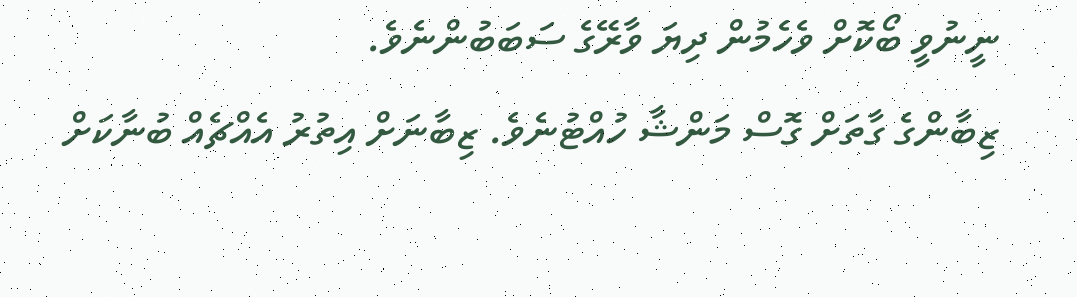ނީނުވީ ބޯކޮށް ވެހެމުން ދިޔަ ވާރޭގެ ސަބަބުންނެވެ.
ޒިބާންގެ ގާތަށް ގޮސް މަންޝާ ހުއްޓުނެވެ. ޒިބާނަށް އިތުރު އެއްޗެއް ބުނާކަށް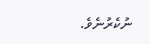ނުކެރުނެވެ.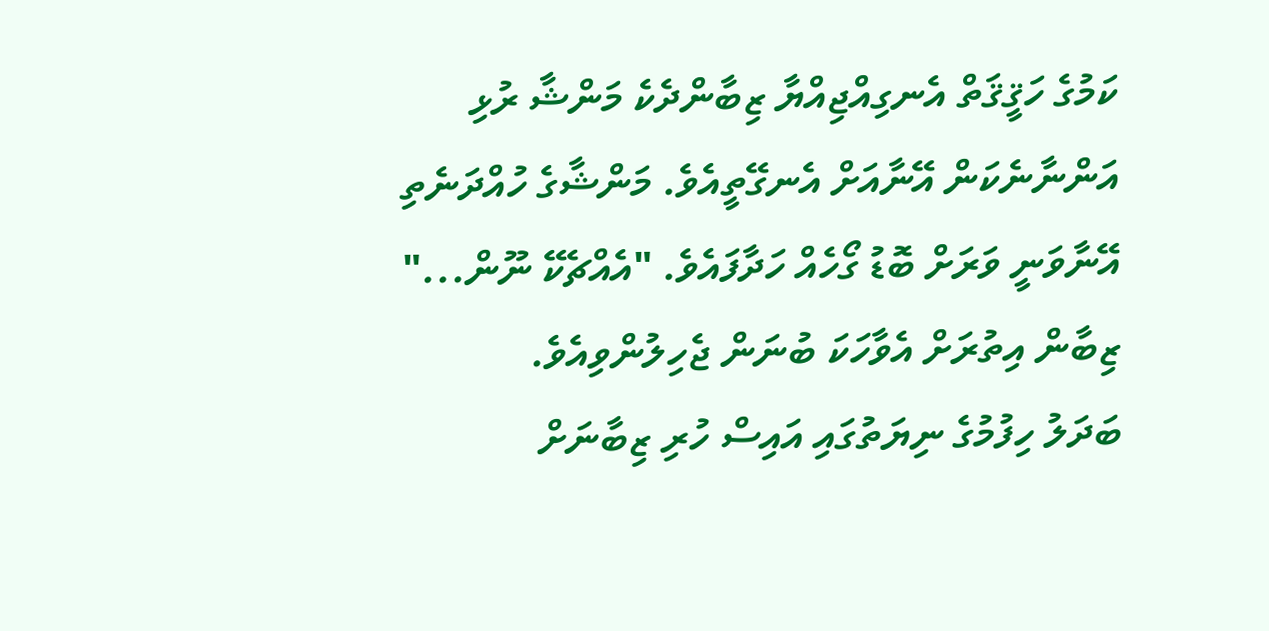ކަމުގެ ހަޤީޤަތް އެނގިއްޖިއްޔާ ޒިބާންދެކެ މަންޝާ ރުޅި އަންނާނެކަން އޭނާއަށް އެނގޭތީއެވެ. މަންޝާގެ ހުއްދަނެތި އޭނާވަނީ ވަރަށް ބޮޑު ގޯހެއް ހަދާފައެވެ. "އެއްޗެކޭ ނޫން..." ޒިބާން އިތުރަށް އެވާހަކަ ބުނަން ޖެހިލުންވިއެވެ.
ބަދަލު ހިފުމުގެ ނިޔަތުގައި އައިސް ހުރި ޒިބާނަށް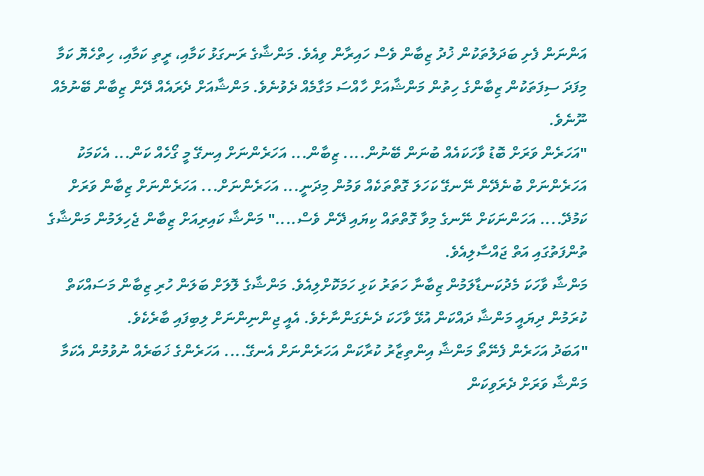އަންނަން ފެށި ބަދަލުތަކުން ޚުދު ޒިބާން ވެސް ހައިރާން ވިއެވެ. މަންޝާގެ ރަނގަޅު ކަމާއި، ރީތި ކަމާއި، ހިތްހެޔޮ ކަމާ މިފަދަ ސިފަތަކުން ޒިބާންގެ ހިތުން މަންޝާއަށް ހާއްސަ މަގާމެއް ދެވުނެވެ. މަންޝާއަށް ދެރައެއް ދޭން ޒިބާން ބޭނުމެއް ނޫނެވެ.
"އަހަރެން ވަރަށް ބޮޑު ވާހަކައެއް ބުނަން ބޭނުން.... ޒިބާން... އަހަރެންނަށް އިނގޭ މީ ގޯހެއް ކަން... އެކަމަކު އަހަރެންނަށް ބުނެދޭން ނޭނގޭ ކަހަލަ ގޮތްތަކެއް ވަމުން މިދަނީ... އަހަރެންނަށް... އަހަރެންނަށް ޒިބާން ވަރަށް ކަމުދޭ.... އަހަންނަކަށް ނޭނގެ މިވާ ގޮތްތައް ކިޔައި ދޭން ވެސް...." މަންޝާ ކައިރިއަށް ޒިބާން ޖެހިލަމުން މަންޝާގެ ތުންފަތުގައި އަތް ޖައްސާލިއެވެ.
މަންޝާ ވާހަކަ މެދުކަނޑާލަމުން ޒިބާނާ ހަތަރު ކަޅި ހަމަކޮށްލިއެވެ. މަންޝާގެ ލޮލަށް ބަލަން ހުރި ޒިބާން މަސައްކަތް ކުރަމުން ދިޔައީ މަންޝާ ދައްކަން އުޅޭ ވާހަކަ ދެނެގަންނާށެވެ. އެއީ ޖިންނިންނަށް ލިބިފައި ބާރެކެވެ.
"އަބަދު އަހަރެން ފެނޭތޯ މަންޝާ އިންތިޒާރު ކުރާކަން އަހަރެންނަށް އެނގޭ.... އަހަރެންގެ ޚަބަރެއް ނުވުމުން އެކަމާ މަންޝާ ވަރަށް ދެރަވިކަން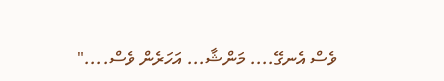ވެސް އެނގޭ.... މަންޝާ... އަހަރެން ވެސް...."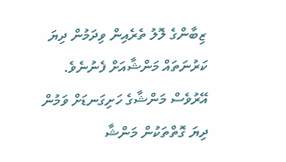ޒިބާންގެ ލޮލު ތެރެއިން ވިދަމުން ދިޔަ ކަރުނަތައް މަންޝާއަށް ފެނުނެވެ. އޭރުވެސް މަންޝާގެ ހަށިގަނޑަށް ވަމުން ދިޔަ ގޮތްތަކުން މަންޝާ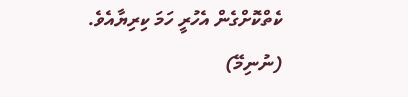ކެތްކޮށްގެން އެހުރީ ހަމަ ކިރިޔާއެވެ.
(ނުނިމޭ)